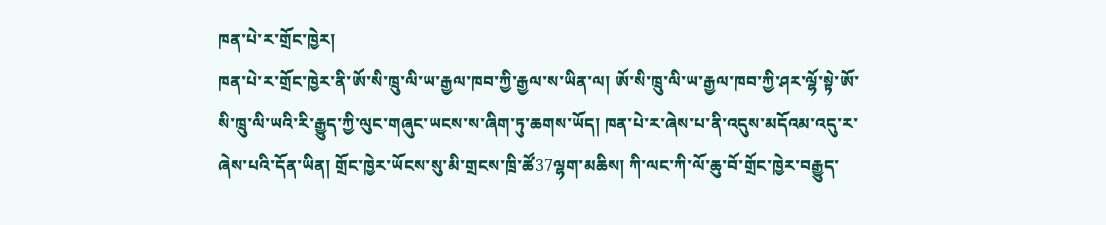ཁན་པེ་ར་གྲོང་ཁྱེར།
ཁན་པེ་ར་གྲོང་ཁྱེར་ནི་ཨོ་སི་ཁྲུ་ལི་ཡ་རྒྱལ་ཁབ་ཀྱི་རྒྱལ་ས་ཡིན་ལ། ཨོ་སི་ཁྲུ་ལི་ཡ་རྒྱལ་ཁབ་ཀྱི་ཤར་ལྷོ་སྟེ་ཨོ་སི་ཁྲུ་ལི་ཡའི་རི་རྒྱུད་ཀྱི་ལུང་གཞུང་ཡངས་ས་ཞིག་ཏུ་ཆགས་ཡོད། ཁན་པེ་ར་ཞེས་པ་ནི་འདུས་མདོའམ་འདུ་ར་ཞེས་པའི་དོན་ཡིན། གྲོང་ཁྱེར་ཡོངས་སུ་མི་གྲངས་ཁྲི་ཚོ37ལྷག་མཆིས། ཀི་ལང་ཀི་ལོ་ཆུ་བོ་གྲོང་ཁྱེར་བརྒྱུད་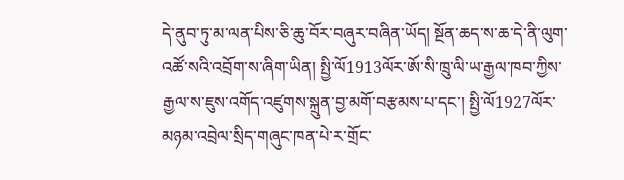དེ་ནུབ་ཏུ་མ་ལན་པིས་ཅི་ཆུ་བོར་བཞུར་བཞིན་ཡོད། སྔོན་ཆད་ས་ཆ་དེ་ནི་ལུག་འཚོ་སའི་འབྲོག་ས་ཞིག་ཡིན། སྤྱི་ལོ1913ལོར་ཨོ་སི་ཁྲུ་ལི་ཡ་རྒྱལ་ཁབ་ཀྱིས་རྒྱལ་ས་ཇུས་འགོད་འཛུགས་སྐྲུན་བྱ་མགོ་བརྩམས་པ་དང་། སྤྱི་ལོ1927ལོར་མཉམ་འབྲེལ་སྲིད་གཞུང་ཁན་པེ་ར་གྲོང་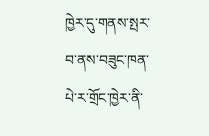ཁྱེར་དུ་གནས་སྤར་བ་ནས་བཟུང་ཁན་པེ་ར་གྲོང་ཁྱེར་ནི་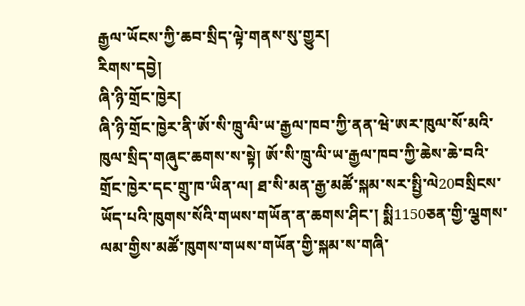རྒྱལ་ཡོངས་ཀྱི་ཆབ་སྲིད་ལྟེ་གནས་སུ་གྱུར།
རིགས་དབྱེ།
ཞི་ཉི་གྲོང་ཁྱེར།
ཞི་ཉི་གྲོང་ཁྱེར་ནི་ཨོ་སི་ཁྲུ་ལི་ཡ་རྒྱལ་ཁབ་ཀྱི་ནན་ཝེ་ཨར་ཁུལ་སོ་མའི་ཁུལ་སྲིད་གཞུང་ཆགས་ས་སྟེ། ཨོ་སི་ཁྲུ་ལི་ཡ་རྒྱལ་ཁབ་ཀྱི་ཆེས་ཆེ་བའི་གྲོང་ཁྱེར་དང་གྲུ་ཁ་ཡིན་ལ། ཐ་སི་མན་རྒྱ་མཚོ་སྐམ་སར་སྤྱི་ལེ20བསྲིངས་ཡོད་པའི་ཁུགས་སོའི་གཡས་གཡོན་ན་ཆགས་ཤིང་། སྨི1150ཅན་གྱི་ལྕགས་ལམ་གྱིས་མཚོ་ཁུགས་གཡས་གཡོན་གྱི་སྐམ་ས་གཞི་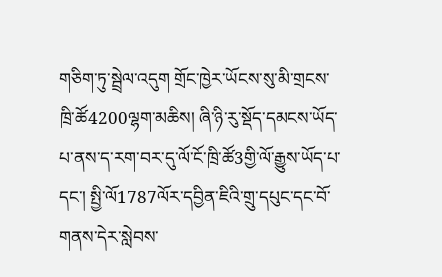གཅིག་ཏུ་སྦྲེལ་འདུག གྲོང་ཁྱེར་ཡོངས་སུ་མི་གྲངས་ཁྲི་ཚོ4200ལྷག་མཆིས། ཞི་ཉི་རུ་སྡོད་དམངས་ཡོད་པ་ནས་ད་རག་བར་དུ་ལོ་ངོ་ཁྲི་ཚོ3གྱི་ལོ་རྒྱུས་ཡོད་པ་དང་། སྤྱི་ལོ1787ལོར་དབྱིན་ཇིའི་གྲུ་དཔུང་དང་བོ་གནས་དེར་སླེབས་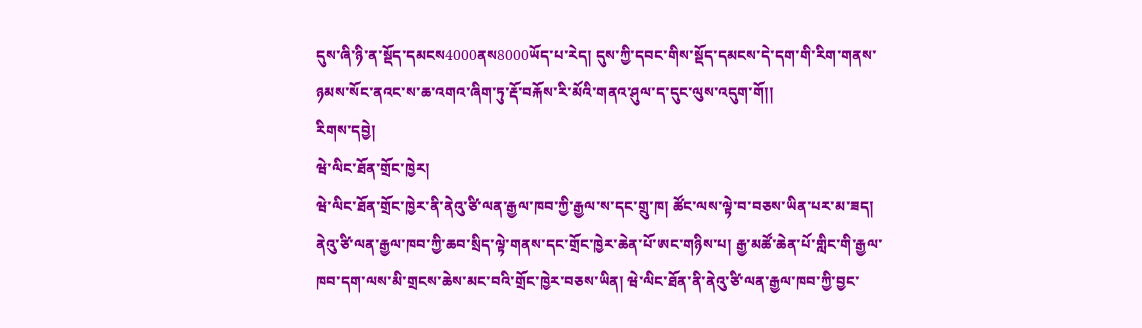དུས་ཞི་ཉི་ན་སྡོད་དམངས4000ནས8000ཡོད་པ་རེད། དུས་ཀྱི་དབང་གིས་སྡོད་དམངས་དེ་དག་གི་རིག་གནས་ཉམས་སོང་ནའང་ས་ཆ་འགའ་ཞིག་ཏུ་རྡོ་བརྐོས་རི་མོའི་གནའ་ཤུལ་ད་དུང་ལུས་འདུག་གོ།།
རིགས་དབྱེ།
ཝེ་ལིང་ཐོན་གྲོང་ཁྱེར།
ཝེ་ལིང་ཐོན་གྲོང་ཁྱེར་ནི་ནེའུ་ཙི་ལན་རྒྱལ་ཁབ་ཀྱི་རྒྱལ་ས་དང་གྲུ་ཁ། ཚོང་ལས་ལྟེ་བ་བཅས་ཡིན་པར་མ་ཟད། ནེའུ་ཙི་ལན་རྒྱལ་ཁབ་ཀྱི་ཆབ་སྲིད་ལྟེ་གནས་དང་གྲོང་ཁྱེར་ཆེན་པོ་ཨང་གཉིས་པ། རྒྱ་མཚོ་ཆེན་པོ་གླིང་གི་རྒྱལ་ཁབ་དག་ལས་མི་གྲངས་ཆེས་མང་བའི་གྲོང་ཁྱེར་བཅས་ཡིན། ཝེ་ལིང་ཐོན་ནི་ནེའུ་ཙི་ལན་རྒྱལ་ཁབ་ཀྱི་བྱང་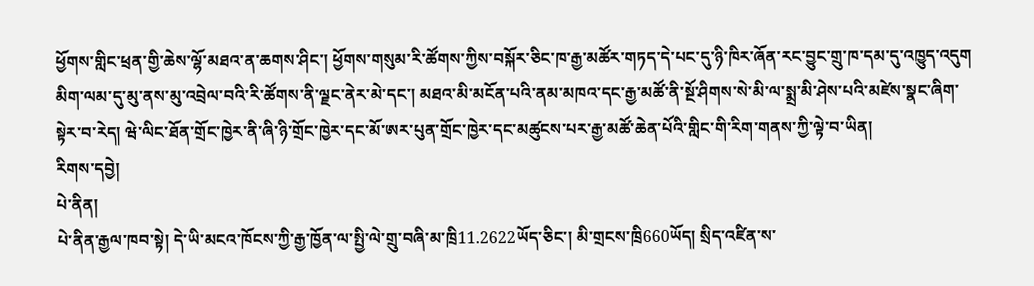ཕྱོགས་གླིང་ཕྲན་གྱི་ཆེས་ལྷོ་མཐའ་ན་ཆགས་ཤིང་། ཕྱོགས་གསུམ་རི་ཚོགས་ཀྱིས་བསྐོར་ཅིང་ཁ་རྒྱ་མཚོར་གཏད་དེ་པང་དུ་ཉི་ཁིར་ཞོན་རང་བྱུང་གྲུ་ཁ་དམ་དུ་འཁྱུད་འདུག མིག་ལམ་དུ་མུ་ནས་མུ་འབྲེལ་བའི་རི་ཚོགས་ནི་ལྗང་ནེར་མེ་དང་། མཐའ་མི་མངོན་པའི་ནམ་མཁའ་དང་རྒྱ་མཚོ་ནི་སྔོ་ཤིགས་སེ་མི་ལ་སྨྲ་མི་ཤེས་པའི་མཛེས་སྣང་ཞིག་སྟེར་བ་རེད། ཝེ་ལིང་ཐོན་གྲོང་ཁྱེར་ནི་ཞི་ཉི་གྲོང་ཁྱེར་དང་མོ་ཨར་པུན་གྲོང་ཁྱེར་དང་མཚུངས་པར་རྒྱ་མཚོ་ཆེན་པོའི་གླིང་གི་རིག་གནས་ཀྱི་ལྟེ་བ་ཡིན།
རིགས་དབྱེ།
པེ་ནིན།
པེ་ནིན་རྒྱལ་ཁབ་སྟེ། དེ་ཡི་མངའ་ཁོངས་ཀྱི་རྒྱ་ཁྱོན་ལ་སྤྱི་ལེ་གྲུ་བཞི་མ་ཁྲི11.2622ཡོད་ཅིང་། མི་གྲངས་ཁྲི660ཡོད། སྲིད་འཛིན་ས་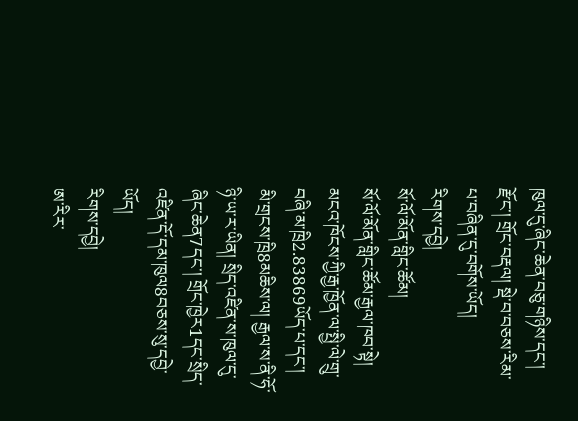ཁུལ་དུ་ཞིང་ཆེན་བཅུ་གཉིས་དང་། རྫོང་། གྲོང་བརྡལ། སྡེ་བ་བཅས་རིམ་པ་བཞིན་དུ་བགོས་ཡོད།
རིགས་དབྱེ།
སོ་ལོ་མོན་གླིང་ཚོམ།
སོ་ལོ་མོན་གླིང་ཚོམ་རྒྱལ་ཁབ་སྟེ། མངའ་ཁོངས་ཀྱི་རྒྱ་ཁྱོན་ལ་སྤྱི་ལེ་གྲུ་བཞི་མ་ཁྲི2.83869ཡོད་པ་དང་། མི་གྲངས་ཁྲི8མཆིས་ལ། རྒྱལ་ས་ནི་ཧོ་ཉི་ཡ་ར་ཡིན། སྲིད་འཛིན་ས་ཁུལ་དུ་ཞིང་ཆེན7དང་། གྲོང་ཁྱེར1དང་སྲིད་འཛིན་དོ་དམ་ཁུལ8བཅས་སུ་དབྱེ་ཡོད།
རིགས་དབྱེ།
ཨ་རིར་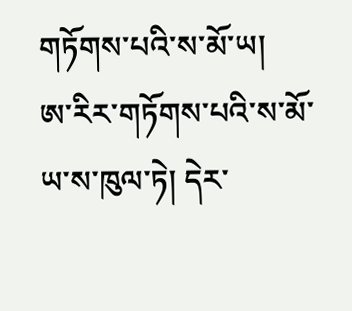གཏོགས་པའི་ས་མོ་ཡ།
ཨ་རིར་གཏོགས་པའི་ས་མོ་ཡ་ས་ཁུལ་ཏེ། དེར་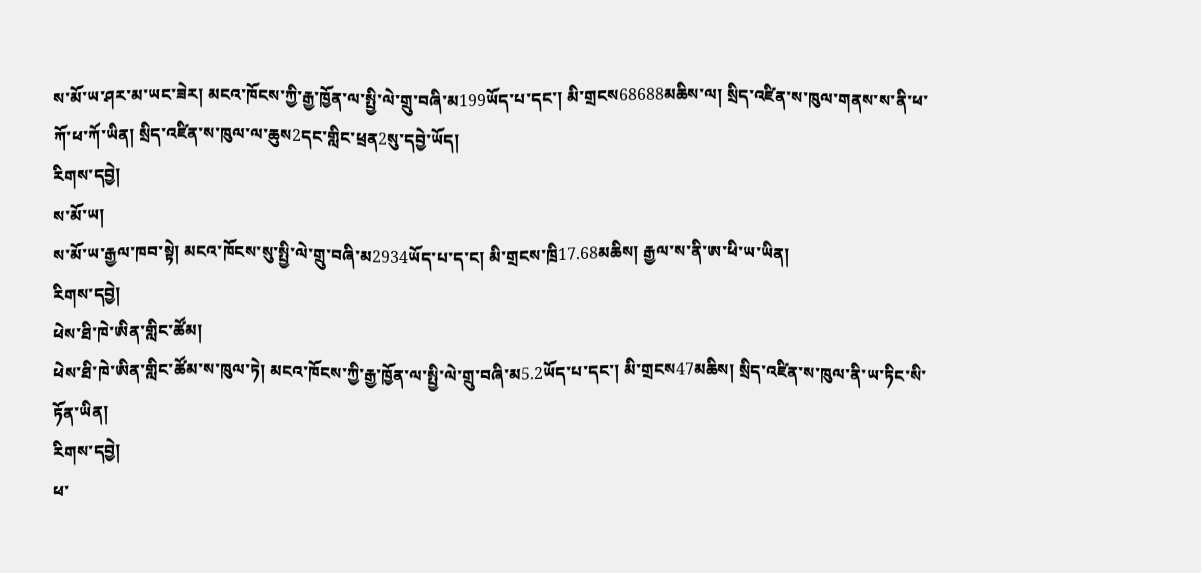ས་མོ་ཡ་ཤར་མ་ཡང་ཟེར། མངའ་ཁོངས་ཀྱི་རྒྱ་ཁྱོན་ལ་སྤྱི་ལེ་གྲུ་བཞི་མ199ཡོད་པ་དང་། མི་གྲངས68688མཆིས་ལ། སྲིད་འཛིན་ས་ཁུལ་གནས་ས་ནི་ཕ་ཀོ་ཕ་ཀོ་ཡིན། སྲིད་འཛིན་ས་ཁུལ་ལ་ཆུས2དང་གླིང་ཕྲན2སུ་དབྱེ་ཡོད།
རིགས་དབྱེ།
ས་མོ་ཡ།
ས་མོ་ཡ་རྒྱལ་ཁབ་སྟེ། མངའ་ཁོངས་སུ་སྤྱི་ལེ་གྲུ་བཞི་མ2934ཡོད་པ་ད་ང། མི་གྲངས་ཁྲི17.68མཆིས། རྒྱལ་ས་ནི་ཨ་ཕི་ཡ་ཡིན།
རིགས་དབྱེ།
ཕེས་ཐི་ཁེ་ཨིན་གླིང་ཚོམ།
ཕེས་ཐི་ཁེ་ཨིན་གླིང་ཚོམ་ས་ཁུལ་ཏེ། མངའ་ཁོངས་ཀྱི་རྒྱ་ཁྱོན་ལ་སྤྱི་ལེ་གྲུ་བཞི་མ5.2ཡོད་པ་དང་། མི་གྲངས47མཆིས། སྲིད་འཛིན་ས་ཁུལ་ནི་ཡ་ཏིང་སི་ཏོན་ཡིན།
རིགས་དབྱེ།
ཕ་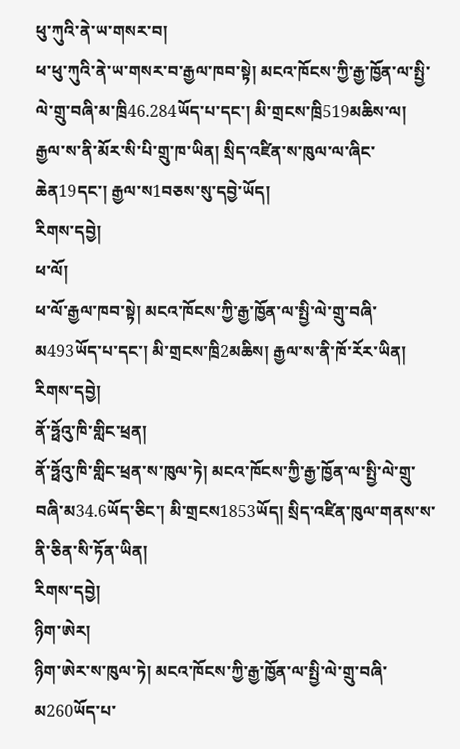ཕུ་ཀུའི་ནེ་ཡ་གསར་བ།
ཕ་ཕུ་ཀུའི་ནེ་ཡ་གསར་བ་རྒྱལ་ཁབ་སྟེ། མངའ་ཁོངས་ཀྱི་རྒྱ་ཁྱོན་ལ་སྤྱི་ལེ་གྲུ་བཞི་མ་ཁྲི46.284ཡོད་པ་དང་། མི་གྲངས་ཁྲི519མཆིས་ལ། རྒྱལ་ས་ནི་མོར་སི་པི་གྲུ་ཁ་ཡིན། སྲིད་འཛིན་ས་ཁུལ་ལ་ཞིང་ཆེན19དང་། རྒྱལ་ས1བཅས་སུ་དབྱེ་ཡོད།
རིགས་དབྱེ།
ཕ་ལོ།
ཕ་ལོ་རྒྱལ་ཁབ་སྟེ། མངའ་ཁོངས་ཀྱི་རྒྱ་ཁྱོན་ལ་སྤྱི་ལེ་གྲུ་བཞི་མ493ཡོད་པ་དང་། མི་གྲངས་ཁྲི2མཆིས། རྒྱལ་ས་ནི་ཁོ་རོར་ཡིན།
རིགས་དབྱེ།
ནོ་ཧྥོའུ་ཁི་གླིང་ཕྲན།
ནོ་ཧྥོའུ་ཁི་གླིང་ཕྲན་ས་ཁུལ་ཏེ། མངའ་ཁོངས་ཀྱི་རྒྱ་ཁྱོན་ལ་སྤྱི་ལེ་གྲུ་བཞི་མ34.6ཡོད་ཅིང་། མི་གྲངས1853ཡོད། སྲིད་འཛིན་ཁུལ་གནས་ས་ནི་ཅིན་སི་ཏོན་ཡིན།
རིགས་དབྱེ།
ཉིག་ཨེར།
ཉིག་ཨེར་ས་ཁུལ་ཏེ། མངའ་ཁོངས་ཀྱི་རྒྱ་ཁྱོན་ལ་སྤྱི་ལེ་གྲུ་བཞི་མ260ཡོད་པ་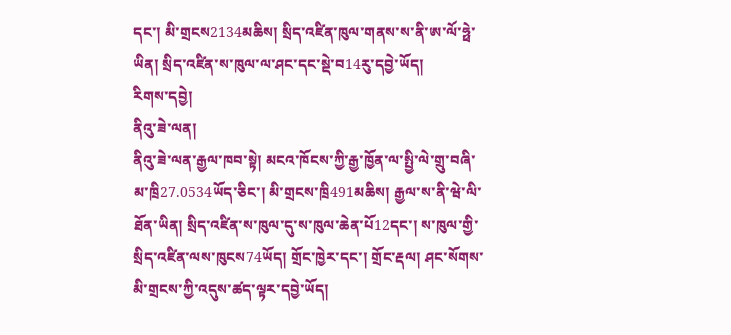དང་། མི་གྲངས2134མཆིས། སྲིད་འཛིན་ཁུལ་གནས་ས་ནི་ཨ་ལོ་ཧྥེ་ཡིན། སྲིད་འཛིན་ས་ཁུལ་ལ་ཤང་དང་སྡེ་བ14རུ་དབྱེ་ཡོད།
རིགས་དབྱེ།
ནིའུ་ཟེ་ལན།
ནིའུ་ཟེ་ལན་རྒྱལ་ཁབ་སྟེ། མངའ་ཁོངས་ཀྱི་རྒྱ་ཁྱོན་ལ་སྤྱི་ལེ་གྲུ་བཞི་མ་ཁྲི27.0534ཡོད་ཅིང་། མི་གྲངས་ཁྲི491མཆིས། རྒྱལ་ས་ནི་ཝེ་ལི་ཐོན་ཡིན། སྲིད་འཛིན་ས་ཁུལ་དུ་ས་ཁུལ་ཆེན་པོ12དང་། ས་ཁུལ་གྱི་སྲིད་འཛིན་ལས་ཁུངས74ཡོད། གྲོང་ཁྱེར་དང་། གྲོང་རྡལ། ཤང་སོགས་མི་གྲངས་ཀྱི་འདུས་ཚད་ལྟར་དབྱེ་ཡོད།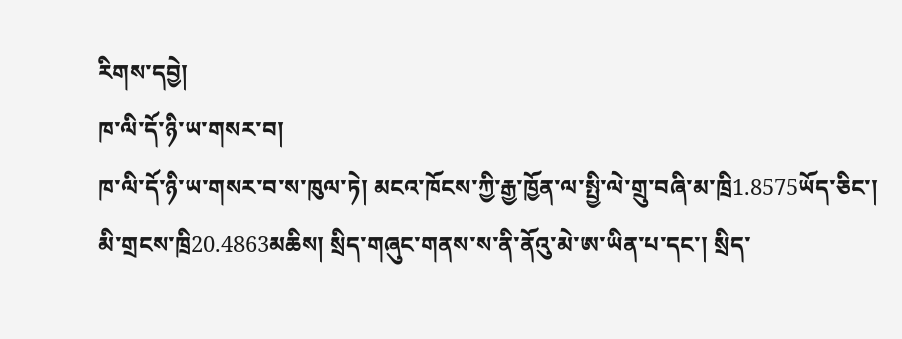རིགས་དབྱེ།
ཁ་ལི་དོ་ཉི་ཡ་གསར་བ།
ཁ་ལི་དོ་ཉི་ཡ་གསར་བ་ས་ཁུལ་ཏེ། མངའ་ཁོངས་ཀྱི་རྒྱ་ཁྱོན་ལ་སྤྱི་ལེ་གྲུ་བཞི་མ་ཁྲི1.8575ཡོད་ཅིང་། མི་གྲངས་ཁྲི20.4863མཆིས། སྲིད་གཞུང་གནས་ས་ནི་ནོའུ་མེ་ཨ་ཡིན་པ་དང་། སྲིད་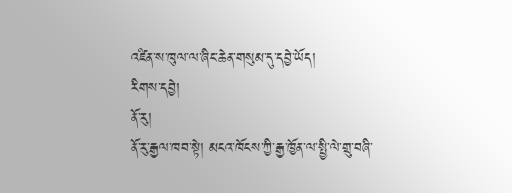འཛིན་ས་ཁུལ་ལ་ཞིང་ཆེན་གསུམ་དུ་དབྱེ་ཡོད།
རིགས་དབྱེ།
ནོ་རུ།
ནོ་རུ་རྒྱལ་ཁབ་སྟེ། མངའ་ཁོངས་ཀྱི་རྒྱ་ཁྱོན་ལ་སྤྱི་ལེ་གྲུ་བཞི་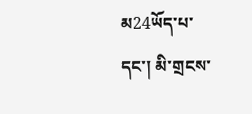མ24ཡོད་པ་དང་། མི་གྲངས་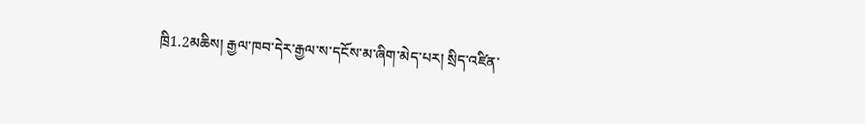ཁྲི1.2མཆིས། རྒྱལ་ཁབ་དེར་རྒྱལ་ས་དངོས་མ་ཞིག་མེད་པར། སྲིད་འཛིན་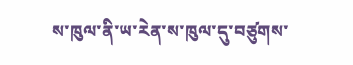ས་ཁུལ་ནི་ཡ་རེན་ས་ཁུལ་དུ་བཙུགས་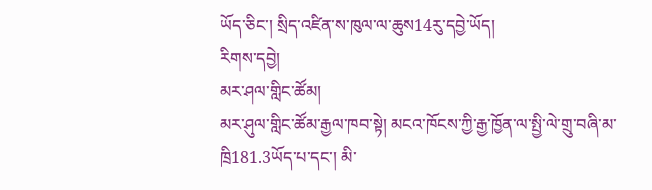ཡོད་ཅིང་། སྲིད་འཛིན་ས་ཁུལ་ལ་ཆུས14རུ་དབྱེ་ཡོད།
རིགས་དབྱེ།
མར་ཤལ་གླིང་ཚོམ།
མར་ཤུལ་གླིང་ཚོམ་རྒྱལ་ཁབ་སྟེ། མངའ་ཁོངས་ཀྱི་རྒྱ་ཁྱོན་ལ་སྤྱི་ལེ་གྲུ་བཞི་མ་ཁྲི181.3ཡོད་པ་དང་། མི་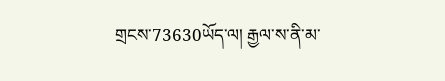གྲངས་73630ཡོད་ལ། རྒྱལ་ས་ནི་མ་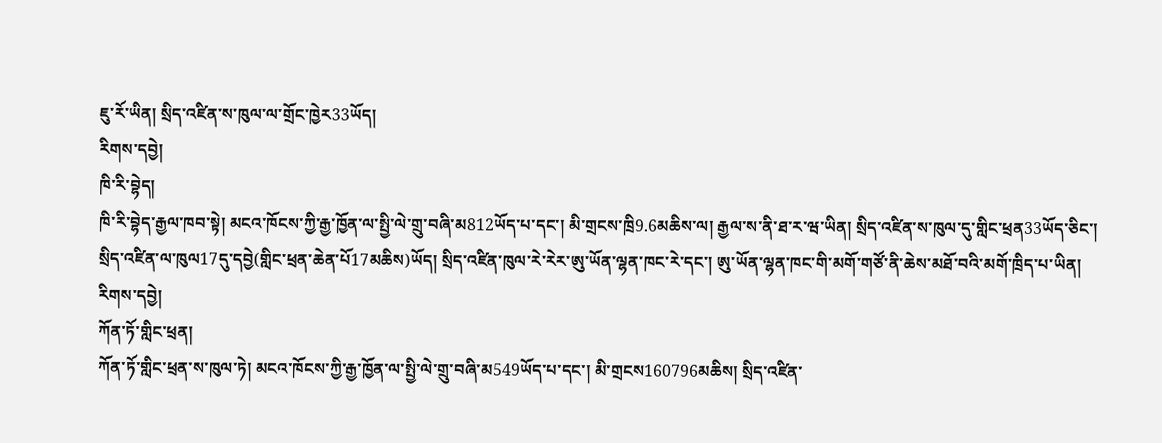ཇུ་རོ་ཡིན། སྲིད་འཛིན་ས་ཁུལ་ལ་གྲོང་ཁྱེར33ཡོད།
རིགས་དབྱེ།
ཁི་རི་བྷེད།
ཁི་རི་བྷེད་རྒྱལ་ཁབ་སྟེ། མངའ་ཁོངས་ཀྱི་རྒྱ་ཁྱོན་ལ་སྤྱི་ལེ་གྲུ་བཞི་མ812ཡོད་པ་དང་། མི་གྲངས་ཁྲི9.6མཆིས་ལ། རྒྱལ་ས་ནི་ཐ་ར་ཝ་ཡིན། སྲིད་འཛིན་ས་ཁུལ་དུ་གླིང་ཕྲན33ཡོད་ཅིང་། སྲིད་འཛིན་ལ་ཁུལ17དུ་དབྱེ(གླིང་ཕྲན་ཆེན་པོ17མཆིས)ཡོད། སྲིད་འཛིན་ཁུལ་རེ་རེར་ཨུ་ཡོན་ལྷན་ཁང་རེ་དང་། ཨུ་ཡོན་ལྷན་ཁང་གི་མགོ་གཙོ་ནི་ཆེས་མཐོ་བའི་མགོ་ཁྲིད་པ་ཡིན།
རིགས་དབྱེ།
ཀོན་ཏོ་གླིང་ཕྲན།
ཀོན་ཏོ་གླིང་ཕྲན་ས་ཁུལ་ཏེ། མངའ་ཁོངས་ཀྱི་རྒྱ་ཁྱོན་ལ་སྤྱི་ལེ་གྲུ་བཞི་མ549ཡོད་པ་དང་། མི་གྲངས160796མཆིས། སྲིད་འཛིན་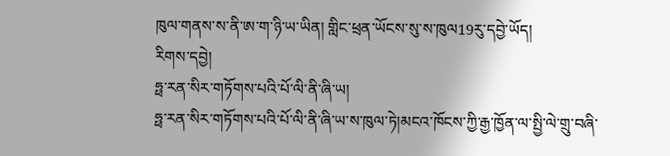ཁུལ་གནས་ས་ནི་ཨ་ག་ཉི་ཡ་ཡིན། གླིང་ཕྲན་ཡོངས་སུ་ས་ཁུལ19རུ་དབྱེ་ཡོད།
རིགས་དབྱེ།
ཧྥ་རན་སིར་གཏོགས་པའི་པོ་ལི་ནི་ཞི་ཡ།
ཧྥ་རན་སིར་གཏོགས་པའི་པོ་ལི་ནི་ཞི་ཡ་ས་ཁུལ་ཏེ།མངའ་ཁོངས་ཀྱི་རྒྱ་ཁྱོན་ལ་སྤྱི་ལེ་གྲུ་བཞི་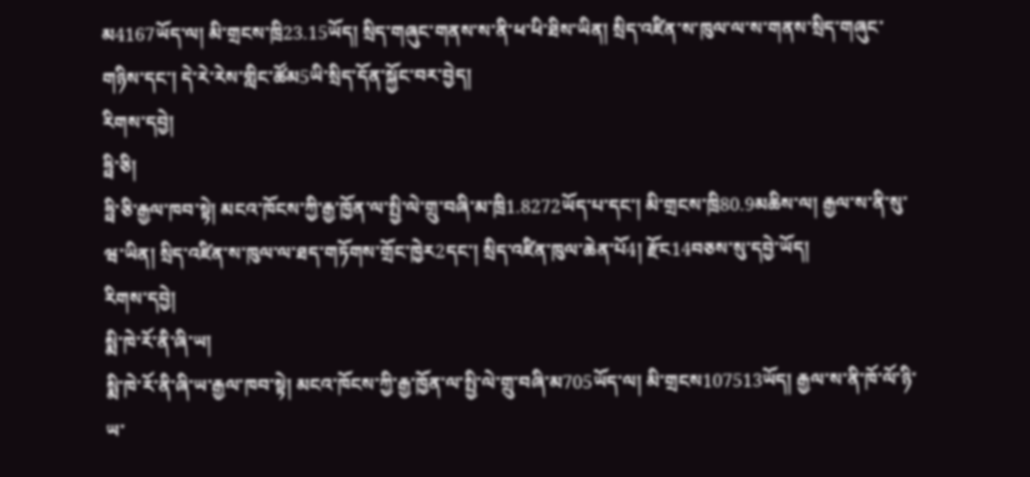མ4167ཡོད་ལ། མི་གྲངས་ཁྲི23.15ཡོད། སྲིད་གཞུང་གནས་ས་ནི་ཕ་ཕི་ཐིས་ཡིན། སྲིད་འཛིན་ས་ཁུལ་ལ་ས་གནས་སྲིད་གཞུང་གཉིས་དང་། དེ་རེ་རེས་གླིང་ཚོམ5ཡི་སྲིད་དོན་སྐྱོང་བར་བྱེད།
རིགས་དབྱེ།
ཧྥི་ཅི།
ཧྥི་ཅི་རྒྱལ་ཁབ་སྟེ། མངའ་ཁོངས་ཀྱི་རྒྱ་ཁྱོན་ལ་སྤྱི་ལེ་གྲུ་བཞི་མ་ཁྲི1.8272ཡོད་པ་དང་། མི་གྲངས་ཁྲི80.9མཆིས་ལ། རྒྱལ་ས་ནི་སུ་ཝ་ཡིན། སྲིད་འཛིན་ས་ཁུལ་ལ་ཐད་གཏོགས་གྲོང་ཁྱེར2དང་། སྲིད་འཛིན་ཁུལ་ཆེན་པོ4། རྫོང14བཅས་སུ་དབྱེ་ཡོད།
རིགས་དབྱེ།
སྨི་ཁེ་རོ་ནི་ཞི་ཡ།
སྨི་ཁེ་རོ་ནི་ཞི་ཡ་རྒྱལ་ཁབ་སྟེ། མངའ་ཁོངས་ཀྱི་རྒྱ་ཁྱོན་ལ་སྤྱི་ལེ་གྲུ་བཞི་མ705ཡོད་ལ། མི་གྲངས107513ཡོད། རྒྱལ་ས་ནི་ཁོ་ལོ་ཉི་ཡ་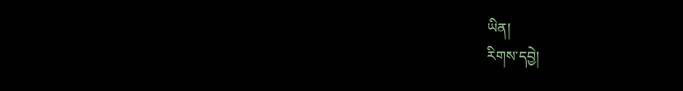ཡིན།
རིགས་དབྱེ།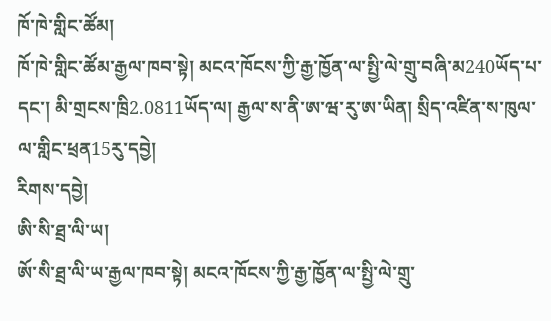ཁོ་ཁེ་གླིང་ཚོམ།
ཁོ་ཁེ་གླིང་ཚོམ་རྒྱལ་ཁབ་སྟེ། མངའ་ཁོངས་ཀྱི་རྒྱ་ཁྱོན་ལ་སྤྱི་ལེ་གྲུ་བཞི་མ240ཡོད་པ་དང་། མི་གྲངས་ཁྲི2.0811ཡོད་ལ། རྒྱལ་ས་ནི་ཨ་ཝ་རུ་ཨ་ཡིན། སྲིད་འཛིན་ས་ཁུལ་ལ་གླིང་ཕྲན15རུ་དབྱེ།
རིགས་དབྱེ།
ཨི་སི་ཐྲ་ལི་ཡ།
ཨོ་སི་ཐྲ་ལི་ཡ་རྒྱལ་ཁབ་སྟེ། མངའ་ཁོངས་ཀྱི་རྒྱ་ཁྱོན་ལ་སྤྱི་ལེ་གྲུ་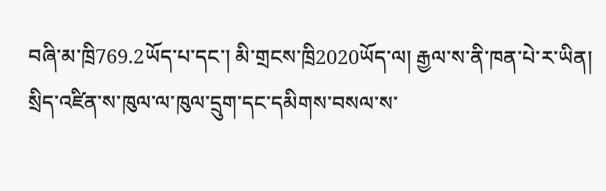བཞི་མ་ཁྲི769.2ཡོད་པ་དང་། མི་གྲངས་ཁྲི2020ཡོད་ལ། རྒྱལ་ས་ནི་ཁན་པེ་ར་ཡིན། སྲིད་འཛིན་ས་ཁུལ་ལ་ཁུལ་དྲུག་དང་དམིགས་བསལ་ས་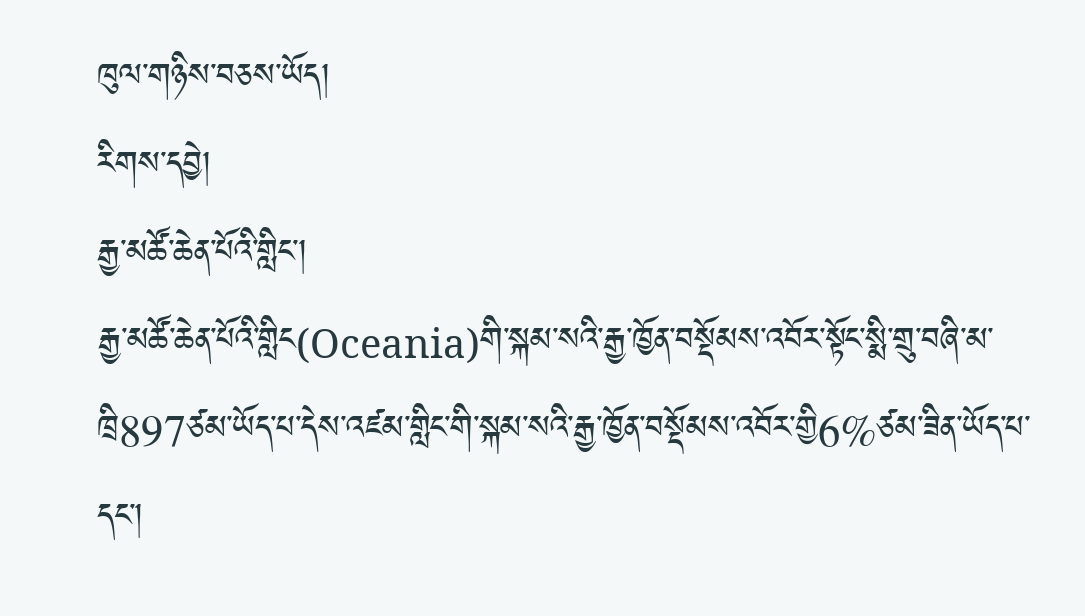ཁུལ་གཉིས་བཅས་ཡོད།
རིགས་དབྱེ།
རྒྱ་མཚོ་ཆེན་པོའི་གླིང་།
རྒྱ་མཚོ་ཆེན་པོའི་གླིང(Oceania)གི་སྐམ་སའི་རྒྱ་ཁྱོན་བསྡོམས་འབོར་སྟོང་སྨི་གྲུ་བཞི་མ་ཁྲི897ཙམ་ཡོད་པ་དེས་འཛམ་གླིང་གི་སྐམ་སའི་རྒྱ་ཁྱོན་བསྡོམས་འབོར་གྱི6%ཙམ་ཟིན་ཡོད་པ་དང་།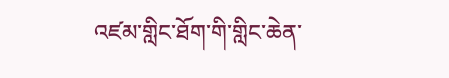འཛམ་གླིང་ཐོག་གི་གླིང་ཆེན་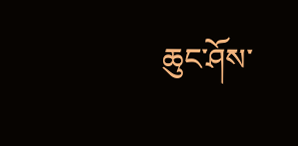ཆུང་ཤོས་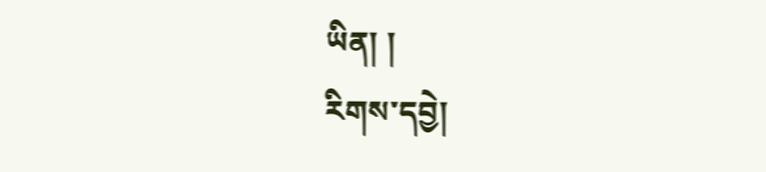ཡིན། །
རིགས་དབྱེ།